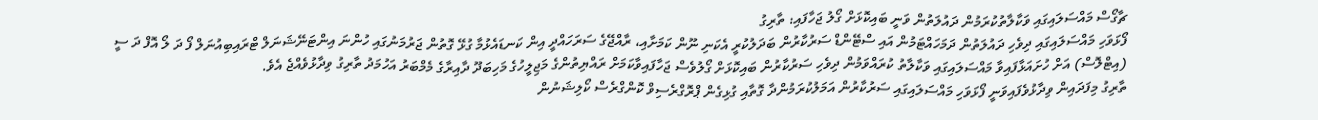ޗާގޯސް މައްސަލައިގައި ވަކާލާތުކުރަމުން ދައުލަތުން ވަނީ ބައިކޮޅަށް ގޯލު ޖަހާފައި: ތާރިގު
ފޯޅަވަހި މައްސަލައިގައި ދިވެހި ދައުލަތުން ދަމަހައްޓަމުން އައި ސްޓޭންޑް ސަރުކާރުން ބަދަލުކުރީ އެކަނި ނޫން ކަމަށާއި، ރާއްޖޭގެ ސަރަހައްދީ އިން ކަނޑައެޅުމާ ގުޅޭ ގޮތުން ޖަރުމަނުގައި ހުންނަ އިންޓަނޭޝަނަލް ޓްރައިބިއުނަލް ފޯ ދަ ލޯ އޮފް ދަ ސީ (އިޓްލޮސް) އަށް ހުށައަޅާފައިވާ މައްސަލައިގައި ވަކާލާތު ކުރައްވަމުން ދިވެހި ސަރުކާރުން ބައިކޮޅަށް ގޯލުވެސް ޖަހާފައިވާކަމަށް ރައްޔިތުންގެ މަޖިލީހުގެ މަހިބަދޫ ދާއިރާގެ މެމްބަރު އަހުމަދު ތާރިގު ވިދާޅުވެއްޖެ އެވެ.
ތާރިގު މިފަދައިން ވިދާޅުވެފައިވަނީ ފޯޅަވަހި މައްސަލައިގައި ސަރުކާރުން އަމަލުކުރަމުންދާ ގޮތާއި ގުޅިގެން ޕްރޮގްރެސިވް ކޮންގްރެސް ކޯލިޝަނުން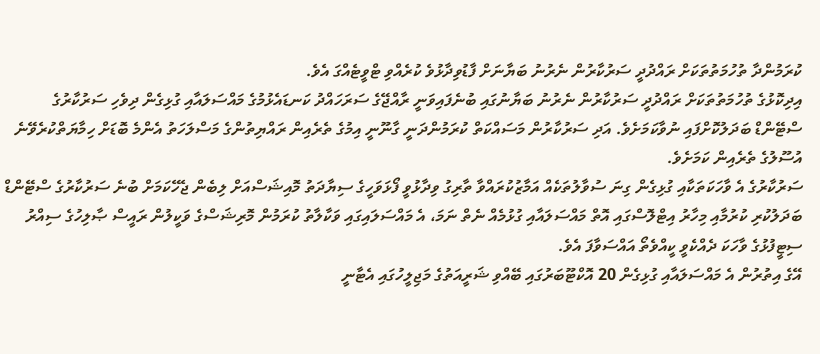ކުރަމުންދާ ތުހުމަތުތަކަށް ރައްދުދީ ސަރުކާރުން ނެރުނު ބަޔާނަށް ފާޑުވިދާޅުވެ ކުރެއްވި ޓްވީޓެއްގަ އެވެ.
އިދިކޮޅުގެ ތުހުމަތުތަކަށް ރައްދުދީ ސަރުކާރުން ނެރުނު ބަޔާނުގައި ބުނެފައިވަނީ ރާއްޖޭގެ ސަރަހައްދު ކަނޑައެޅުމުގެ މައްސަލައާއި ގުޅިގެން ދިވެހި ސަރުކާރުގެ ސްޓޭންޑް ބަދަލުކޮށްފައި ނުވާކަމަށެވެ. އަދި ސަރުކާރުން މަސައްކަތް ކުރަމުންދަނީ ގާނޫނީ އިމުގެ ތެރެއިން ރައްޔިތުންގެ މަސްލަހަތު އެންމެ ބޮޑަށް ހިމާޔަތްކުރެވޭނެ އުސޫލުގެ ތެރެއިން ކަމަށެވެ.
ސަރުކާރުގެ އެ ވާހަކަތަކާއި ގުޅިގެން ގިނަ ސުވާލުތަކެއް އަމާޒުކުރައްވާ ތާރިގު ވިދާޅުވީ ފޯޅަވަހީގެ ސިޔާދަތު މޮއިޝަސްއަށް ލިބެން ޖެހޭކަމަށް ބުނެ ސަރުކާރުގެ ސްޓޭންޑް ބަދަލުކުރި ކުރުމާއި މިހާރު އިޓްލޮސްގައި އޮތް މައްސަލައާއި ގުޅުމެއް ނެތް ނަމަ، އެ މައްސަލައިގައި ވަކާލާތު ކުރަމުން މޮރިޝަސްގެ ވަކީލުން ރައީސް ޞާލިހުގެ ސިއްރު ސިޓީފުޅުގެ ވާހަކަ ދެއްކެވީ ކީއްވެތޯ އައްސަވާފަ އެވެ.
އޭގެ އިތުރުން އެ މައްސަލައާއި ގުޅިގެން 20 އޮކްޓޫބަރުގައި ބޭއްވި ޝަރީއަތުގެ މަޖިލީހުގައި އެޓާނީ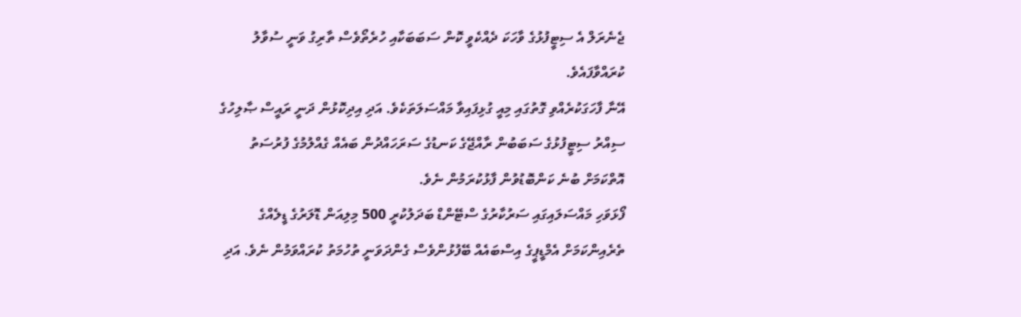ޖެނެރަލް އެ ސިޓީފުޅުގެ ވާހަކަ ދެއްކެވީ ކޮން ސަބަބަކާއި ހުރެތޯވެސް ތާރިގު ވަނީ ސުވާލު ކުރައްވާފައެވެ.
އޭނާ ފާހަގަކުރެއްވި ގޮތުގައި މިއީ ގުޅިފައިވާ މައްސަލަތަކެވެ. އަދި އިދިކޮޅުން ދަނީ ރައީސް ޞާލިހުގެ ސިއްރު ސިޓީފުޅުގެ ސަބަބުން ރާއްޖޭގެ ކަނޑުގެ ސަރަހައްދުން ބައެއް ގެއްލުމުގެ ފުރުސަތު އޮތްކަމަށް ބުނެ ކަންބޮޑުވުން ފާޅުކުރަމުން ނެވެ.
ފޯޅަވަހި މައްސަލައިގައި ސަރުކާރުގެ ސްޓޭންޑް ބަދަލުކުރީ 500 މިލިއަން ޑޮލަރުގެ ޑީލެއްގެ ތެރެއިންކަމަށް އެމްޑީޕީގެ އިސްބައެއް ބޭފުޅުންވެސް ގެންދަވަނީ ތުހުމަތު ކުރައްވަމުން ނެވެ. އަދި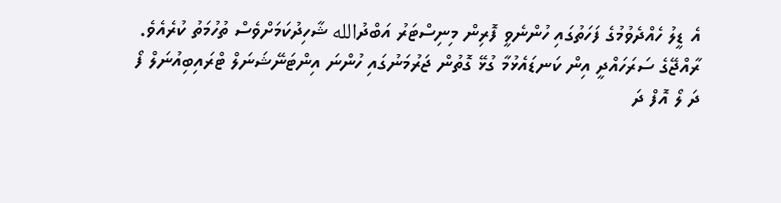އެ ޑީލު ހެއްދެވުމުގެ ފަހަތުގައި ހުންނެވީ ފޮރިން މިނިސްޓަރު އަބްދުالله ޝާހިދުކަމަށްވެސް ތުހުމަތު ކުރެއެވެ.
ރާއްޖޭގެ ސަރަހައްދީ އިން ކަނޑައެޅުމާ ގުޅޭ ގޮތުން ޖަރުމަނުގައި ހުންނަ އިންޓަނޭޝަނަލް ޓްރައިބިއުނަލް ފޯ ދަ ލޯ އޮފް ދަ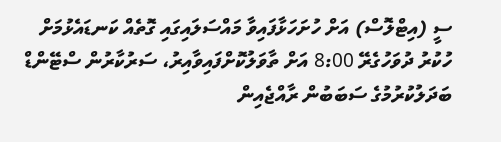ސީ (އިޓްލޮސް) އަށް ހުށަހަޅާފައިވާ މައްސަލައިގައި ގޮތެއް ކަނޑައެޅުމަށް ހުކުރު ދުވަހުގެރޭ 8:00 އަށް ތާވަލުކޮށްފައިވާއިރު، ސަރުކާރުން ސްޓޭންޑް ބަދަލުކުރުމުގެ ސަބަބުން ރާއްޖެއިން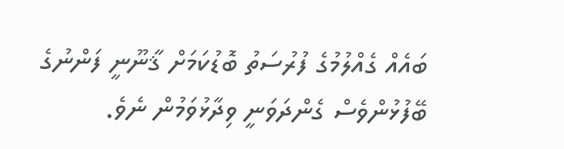ބައެއް ގެއްލުމުގެ ފުރުސަތު ބޮޑުކަމަށް ޤާނޫނީ ފަންނުގެ ބޭފުޅުންވެސް ގެންދަވަނީ ވިދާޅުވަމުން ނެވެ.